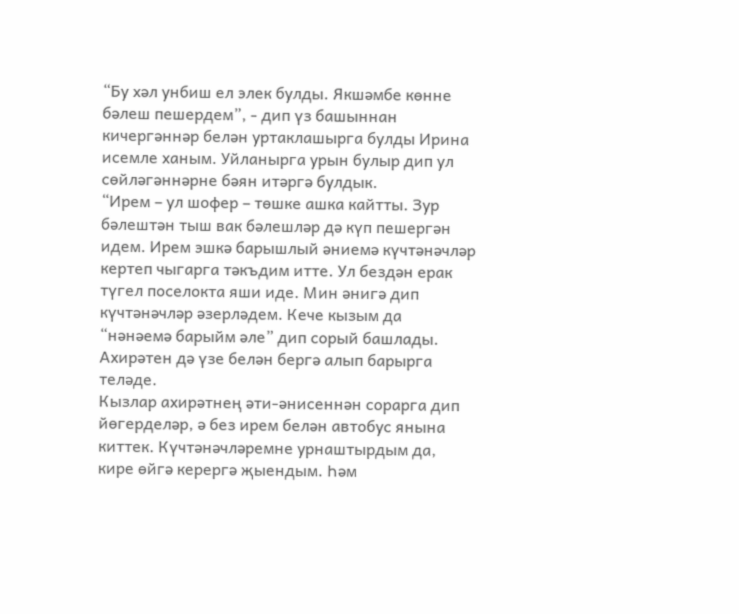“Бу хәл унбиш ел элек булды. Якшәмбе көнне бәлеш пешердем”, - дип үз башыннан кичергәннәр белән уртаклашырга булды Ирина исемле ханым. Уйланырга урын булыр дип ул сөйләгәннәрне бәян итәргә булдык.
“Ирем – ул шофер – төшке ашка кайтты. Зур бәлештән тыш вак бәлешләр дә күп пешергән идем. Ирем эшкә барышлый әниемә күчтәнәчләр кертеп чыгарга тәкъдим итте. Ул бездән ерак түгел поселокта яши иде. Мин әнигә дип күчтәнәчләр әзерләдем. Кече кызым да “нәнәемә барыйм әле” дип сорый башлады. Ахирәтен дә үзе белән бергә алып барырга теләде.
Кызлар ахирәтнең әти-әнисеннән сорарга дип йөгерделәр, ә без ирем белән автобус янына киттек. Күчтәнәчләремне урнаштырдым да, кире өйгә керергә җыендым. Һәм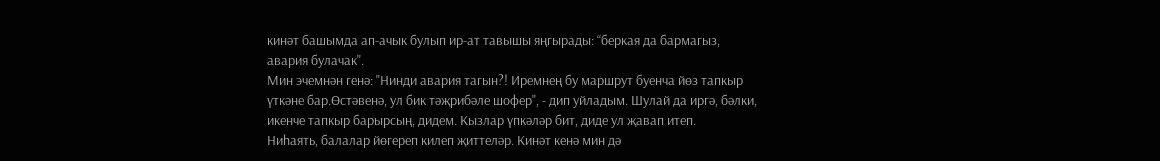кинәт башымда ап-ачык булып ир-ат тавышы яңгырады: “беркая да бармагыз, авария булачак".
Мин эчемнән генә: "Нинди авария тагын?! Иремнең бу маршрут буенча йөз тапкыр үткәне бар.Өстәвенә, ул бик тәҗрибәле шофер", - дип уйладым. Шулай да иргә, бәлки, икенче тапкыр барырсың, дидем. Кызлар үпкәләр бит, диде ул җавап итеп.
Ниһаять, балалар йөгереп килеп җиттеләр. Кинәт кенә мин дә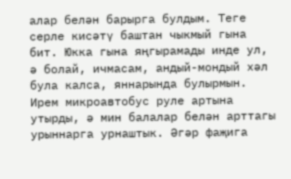алар белән барырга булдым. Теге серле кисәтү баштан чыкмый гына бит. Юкка гына яңгырамады инде ул, ә болай, ичмасам, андый-мондый хәл була калса, яннарында булырмын.
Ирем микроавтобус руле артына утырды, ә мин балалар белән арттагы урыннарга урнаштык. Әгәр фаҗига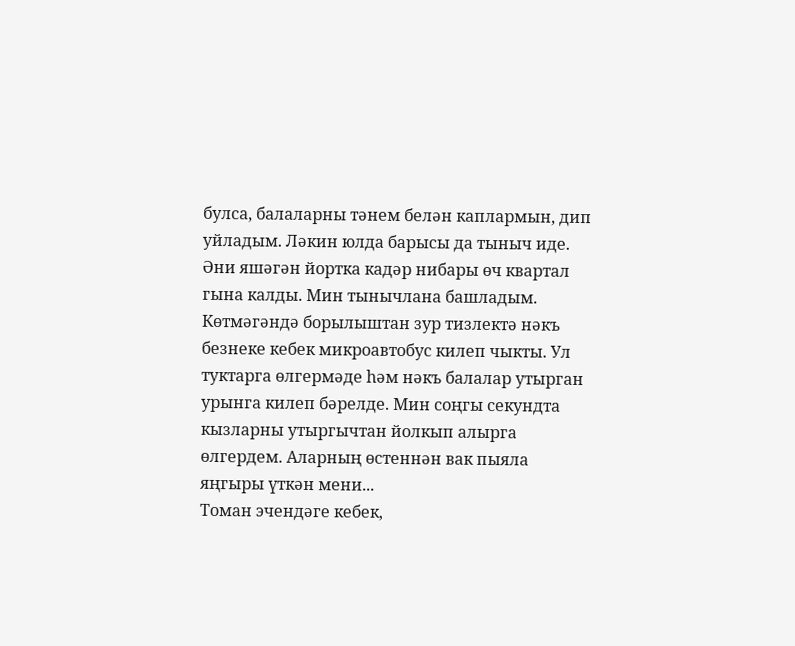булса, балаларны тәнем белән каплармын, дип уйладым. Ләкин юлда барысы да тыныч иде. Әни яшәгән йортка кадәр нибары өч квартал гына калды. Мин тынычлана башладым.
Көтмәгәндә борылыштан зур тизлектә нәкъ безнеке кебек микроавтобус килеп чыкты. Ул туктарга өлгермәде һәм нәкъ балалар утырган урынга килеп бәрелде. Мин соңгы секундта кызларны утыргычтан йолкып алырга өлгердем. Аларның өстеннән вак пыяла яңгыры үткән мени...
Томан эчендәге кебек,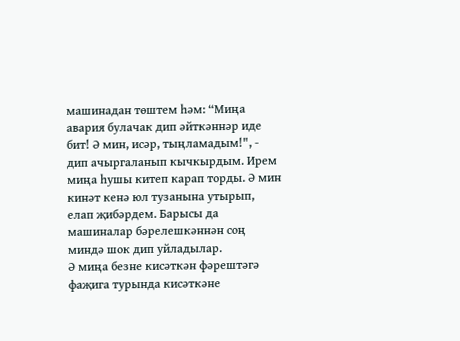машинадан төштем һәм: “Миңа авария булачак дип әйткәннәр иде бит! Ә мин, исәр, тыңламадым!", - дип ачыргаланып кычкырдым. Ирем миңа һушы китеп карап торды. Ә мин кинәт кенә юл тузанына утырып, елап җибәрдем. Барысы да машиналар бәрелешкәннән соң миндә шок дип уйладылар.
Ә миңа безне кисәткән фәрештәгә фаҗига турында кисәткәне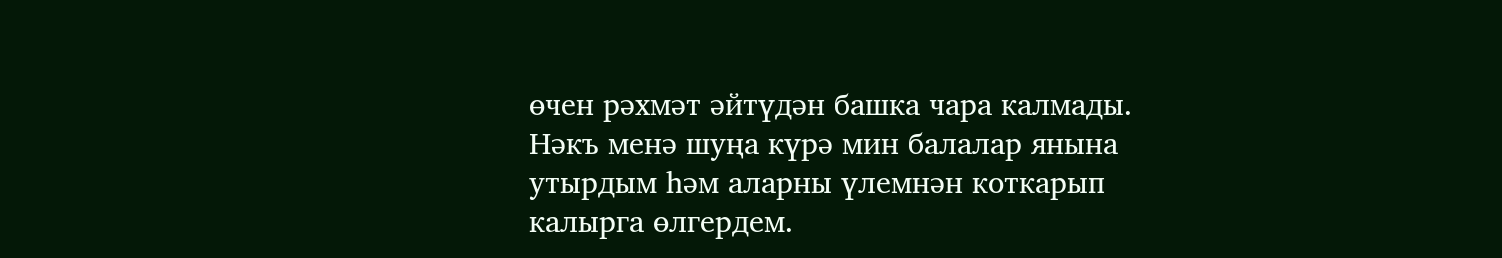өчен рәхмәт әйтүдән башка чара калмады. Нәкъ менә шуңа күрә мин балалар янына утырдым һәм аларны үлемнән коткарып калырга өлгердем.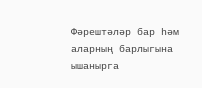Фәрештәләр бар һәм аларның барлыгына ышанырга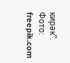кирәк”.
Фото: freepik.com